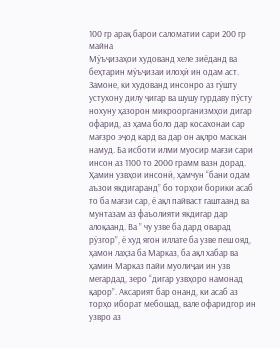100 гр арақ барои саломатии сари 200 гр майна
Мӯъҷизаҳои худованд хеле зиёданд ва беҳтарин мӯъҷизаи илоҳӣ ин одам аст. Замоне, ки худованд инсонро аз гӯшту устухону дилу ҷигар ва шушу гурдаву пӯсту нохуну ҳазорон микроорганизмҳои дигар офарид, аз ҳама боло дар косахонаи сар мағзро эҷод кард ва дар он ақлро маскан намуд. Ба исботи илми муосир мағзи сари инсон аз 1100 то 2000 грамм вазн дорад. Ҳамин узвҳои инсонӣ, ҳамчун “бани одам аъзои якдигаранд” бо торҳои борики асаб то ба мағзи сар, ё ақл пайваст гаштаанд ва мунтазам аз фаъолияти якдигар дар алоқаанд. Ва ” чу узве ба дард оварад рӯзгор”, ё худ ягон иллате ба узве пеш ояд, ҳамон лаҳза ба Марказ, ба ақл хабар ва ҳамин Марказ пайи муолиҷаи ин узв мегардад, зеро “дигар узвҳоро намонад қарор”. Аксарият бар онанд, ки асаб аз торҳо иборат мебошад, вале офаридгор ин узвро аз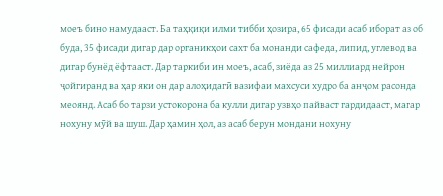моеъ бино намудааст. Ба таҳқиқи илми тибби ҳозира, 65 фисади асаб иборат аз об буда, 35 фисади дигар дар органикҳои сахт ба монанди сафеда, липид, углевод ва дигар бунёд ёфтааст. Дар таркиби ин моеъ, асаб, зиёда аз 25 миллиард нейрон ҷойгиранд ва ҳар яки он дар алоҳидагӣ вазифаи махсуси худро ба анҷом расонда меоянд. Асаб бо тарзи устокорона ба кулли дигар узвҳо пайваст гардидааст, магар нохуну мӯй ва шуш. Дар ҳамин ҳол, аз асаб берун мондани нохуну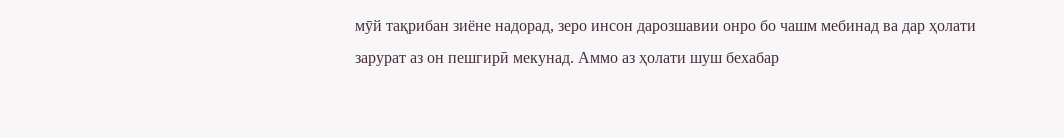мӯй тақрибан зиёне надорад, зеро инсон дарозшавии онро бо чашм мебинад ва дар ҳолати зарурат аз он пешгирӣ мекунад. Аммо аз ҳолати шуш бехабар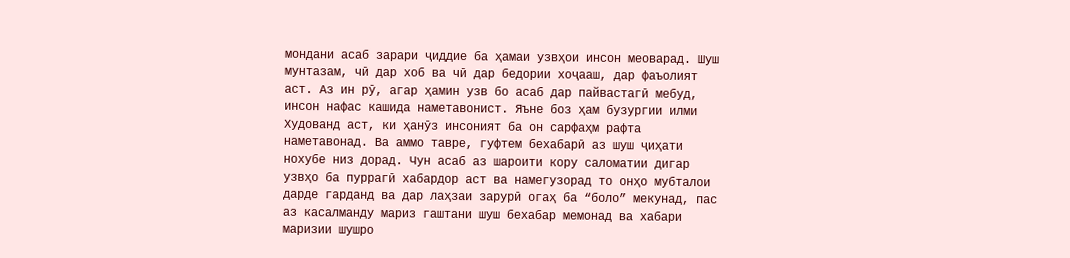мондани асаб зарари ҷиддие ба ҳамаи узвҳои инсон меоварад. Шуш мунтазам, чӣ дар хоб ва чӣ дар бедории хоҷааш, дар фаъолият аст. Аз ин рӯ, агар ҳамин узв бо асаб дар пайвастагӣ мебуд, инсон нафас кашида наметавонист. Яъне боз ҳам бузургии илми Худованд аст, ки ҳанӯз инсоният ба он сарфаҳм рафта наметавонад. Ва аммо тавре, гуфтем бехабарӣ аз шуш ҷиҳати нохубе низ дорад. Чун асаб аз шароити кору саломатии дигар узвҳо ба пуррагӣ хабардор аст ва намегузорад то онҳо мубталои дарде гарданд ва дар лаҳзаи зарурӣ огаҳ ба “боло” мекунад, пас аз касалманду мариз гаштани шуш бехабар мемонад ва хабари маризии шушро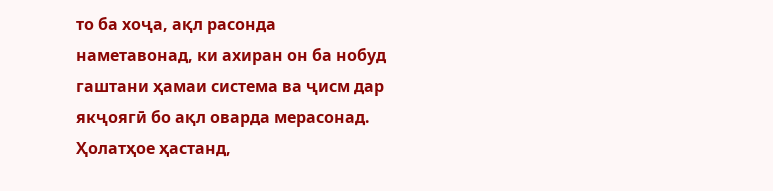то ба хоҷа, ақл расонда наметавонад, ки ахиран он ба нобуд гаштани ҳамаи система ва ҷисм дар якҷоягӣ бо ақл оварда мерасонад.
Ҳолатҳое ҳастанд,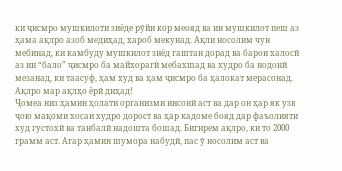ки ҷисмро мушкилоти зиёде рӯйи кор меояд ва ин мушкилот пеш аз ҳама ақлро азоб медиҳад, хароб мекунад. Ақли носолим чун мебинад, ки камбуду мушкилот зиёд гаштан дорад ва барои халосӣ аз ин “бало” ҷисмро ба майхорагӣ мебахшад ва худро ба нодонӣ мезанад, ки таасуф, ҳам худ ва ҳам ҷисмро ба ҳалокат мерасонад.
Ақлро мар ақлҳо ёрӣ диҳад!
Ҷомеа низ ҳамин ҳолати организми инсонӣ аст ва дар он ҳар як узв ҷою мақоми хосаи худро дорост ва ҳар кадоме бояд дар фаъолияти худ густохӣ ва танбалӣ надошта бошад. Бигирем ақлро, ки то 2000 грамм аст. Агар ҳамин шумора набудӣ, пас ӯ носолим аст ва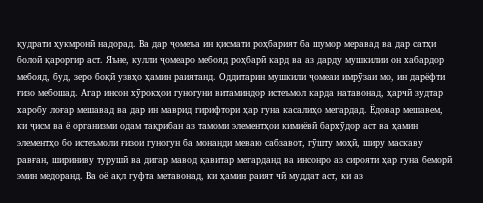қудрати ҳукмронӣ надорад. Ва дар ҷомеъа ин қисмати роҳбарият ба шумор меравад ва дар сатҳи болоӣ қароргир аст. Яъне, кулли ҷомеаро мебояд роҳбарӣ кард ва аз дарду мушкилии он хабардор мебояд, буд, зеро боқӣ узвҳо ҳамин раиятанд. Оддитарин мушкили ҷомеаи имрӯзаи мо, ин дарёфти ғизо мебошад. Агар инсон хӯрокҳои гуногуни витаминдор истеъмол карда натавонад, ҳарчӣ зудтар харобу лоғар мешавад ва дар ин маврид гирифтори ҳар гуна касалиҳо мегардад. Ёдовар мешавем, ки ҷисм ва ё организми одам тақрибан аз тамоми элементҳои кимиёвӣ бархӯдор аст ва ҳамин элементҳо бо истеъмоли ғизои гуногун ба монанди меваю сабзавот, гӯшту моҳӣ, ширу маскаву равған, шириниву турушӣ ва дигар мавод қавитар мегарданд ва инсонро аз сирояти ҳар гуна беморӣ эмин медоранд. Ва оё ақл гуфта метавонад, ки ҳамин раият чӣ муддат аст, ки аз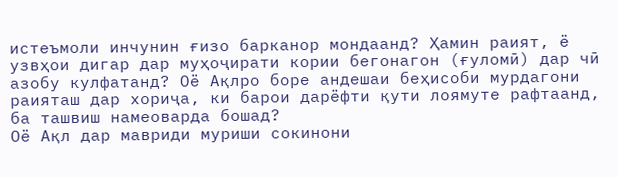истеъмоли инчунин ғизо барканор мондаанд? Ҳамин раият, ё узвҳои дигар дар муҳоҷирати кории бегонагон (ғуломӣ) дар чӣ азобу кулфатанд? Оё Ақлро боре андешаи беҳисоби мурдагони раияташ дар хориҷа, ки барои дарёфти қути лоямуте рафтаанд, ба ташвиш намеоварда бошад?
Оё Ақл дар мавриди муриши сокинони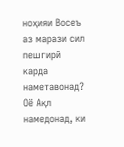ноҳияи Восеъ аз марази сил пешгирӣ карда наметавонад? Оё Ақл намедонад, ки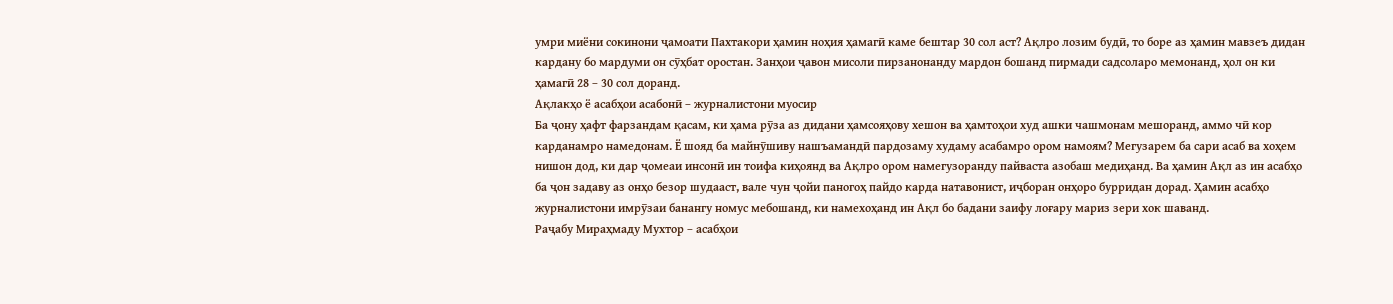умри миёни сокинони ҷамоати Пахтакори ҳамин ноҳия ҳамагӣ каме бештар 30 сол аст? Ақлро лозим будӣ, то боре аз ҳамин мавзеъ дидан кардану бо мардуми он сӯҳбат оростан. Занҳои ҷавон мисоли пирзанонанду мардон бошанд пирмади садсоларо мемонанд, ҳол он ки ҳамагӣ 28 – 30 сол доранд.
Ақлакҳо ё асабҳои асабонӣ – журналистони муосир
Ба ҷону ҳафт фарзандам қасам, ки ҳама рӯза аз дидани ҳамсояҳову хешон ва ҳамтоҳои худ ашки чашмонам мешоранд, аммо чӣ кор карданамро намедонам. Ё шояд ба майнӯшиву нашъамандӣ пардозаму худаму асабамро ором намоям? Мегузарем ба сари асаб ва хоҳем нишон дод, ки дар ҷомеаи инсонӣ ин тоифа киҳоянд ва Ақлро ором намегузоранду пайваста азобаш медиҳанд. Ва ҳамин Ақл аз ин асабҳо ба ҷон задаву аз онҳо безор шудааст, вале чун ҷойи паногоҳ пайдо карда натавонист, иҷборан онҳоро бурридан дорад. Ҳамин асабҳо журналистони имрӯзаи банангу номус мебошанд, ки намехоҳанд ин Ақл бо бадани заифу лоғару мариз зери хок шаванд.
Раҷабу Мираҳмаду Мухтор – асабҳои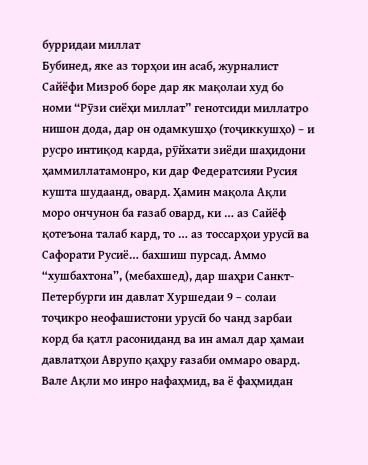бурридаи миллат
Бубинед, яке аз торҳои ин асаб, журналист Сайёфи Мизроб боре дар як мақолаи худ бо номи “Рӯзи сиёҳи миллат” генотсиди миллатро нишон дода, дар он одамкушҳо (тоҷиккушҳо) – и русро интиқод карда, рӯйхати зиёди шаҳидони ҳаммиллатамонро, ки дар Федератсияи Русия кушта шудаанд, овард. Ҳамин мақола Ақли моро ончунон ба ғазаб овард, ки … аз Сайёф қотеъона талаб кард, то … аз тоссарҳои урусӣ ва Сафорати Русиё… бахшиш пурсад. Аммо “хушбахтона”, (мебахшед), дар шаҳри Санкт-Петербурги ин давлат Хуршедаи 9 – солаи тоҷикро неофашистони урусӣ бо чанд зарбаи корд ба қатл расониданд ва ин амал дар ҳамаи давлатҳои Аврупо қаҳру ғазаби оммаро овард. Вале Ақли мо инро нафаҳмид, ва ё фаҳмидан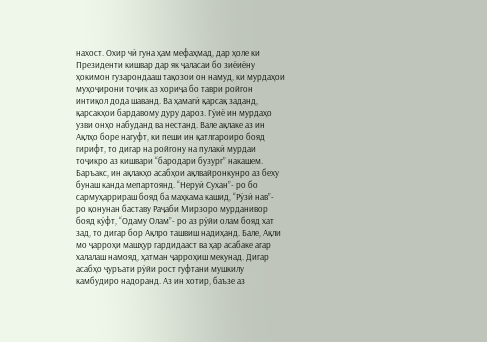нахост. Охир чӣ гуна ҳам мефаҳмад, дар ҳоле ки Президенти кишвар дар як ҷаласаи бо зиёиёну ҳокимон гузарондааш тақозои он намуд, ки мурдаҳои муҳоҷирони тоҷик аз хориҷа бо таври ройгон интиқол дода шаванд. Ва ҳамагӣ қарсақ заданд, қарсакҳои бардавому дуру дароз. Гӯиё ин мурдаҳо узви онҳо набуданд ва нестанд. Вале ақлаке аз ин Ақлҳо боре нагуфт, ки пеши ин қатлгароиро бояд гирифт, то дигар на ройгону на пулакӣ мурдаи тоҷикро аз кишвари “бародари бузург” накашем. Баръакс, ин ақлакҳо асабҳои ақлвайронкунро аз беху бунаш канда мепартоянд. “Неруӣ Сухан”- ро бо сармуҳаррираш бояд ба маҳкама кашид, “Рӯзӣ нав”- ро қонунан баставу Раҷаби Мирзоро мурданивор бояд кӯфт, “Одаму Олам”- ро аз рӯйи олам бояд хат зад, то дигар бор Ақлро ташвиш надиҳанд. Бале, Ақли мо ҷарроҳи машҳур гардидааст ва ҳар асабаке агар халалаш намояд, ҳатман ҷарроҳиш мекунад. Дигар асабҳо ҷуръати рӯйи рост гуфтани мушкилу камбудиро надоранд. Аз ин хотир, баъзе аз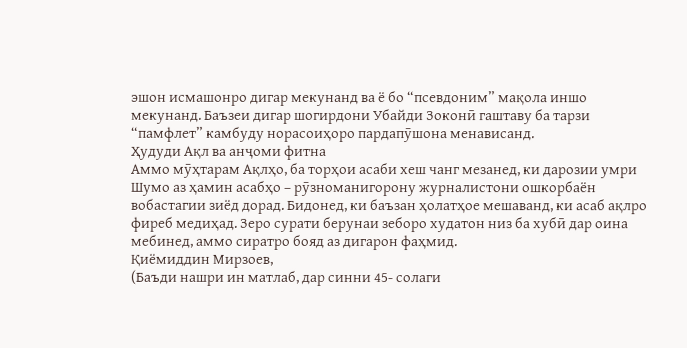эшон исмашонро дигар мекунанд ва ё бо “псевдоним” мақола иншо мекунанд. Баъзеи дигар шогирдони Убайди Зоконӣ гаштаву ба тарзи “памфлет” камбуду норасоиҳоро пардапӯшона менависанд.
Ҳудуди Ақл ва анҷоми фитна
Аммо мӯҳтарам Ақлҳо, ба торҳои асаби хеш чанг мезанед, ки дарозии умри Шумо аз ҳамин асабҳо – рӯзноманигорону журналистони ошкорбаён вобастагии зиёд дорад. Бидонед, ки баъзан ҳолатҳое мешаванд, ки асаб ақлро фиреб медиҳад. Зеро сурати берунаи зеборо худатон низ ба хубӣ дар оина мебинед, аммо сиратро бояд аз дигарон фаҳмид.
Қиёмиддин Мирзоев,
(Баъди нашри ин матлаб, дар синни 45- солаги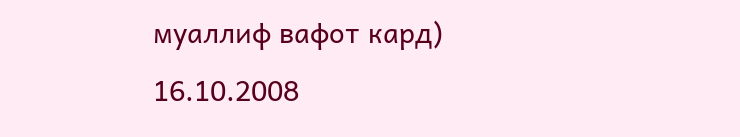муаллиф вафот кард)
16.10.2008